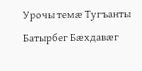Урочы темæ Тугъанты Батырбег Бæхдавæг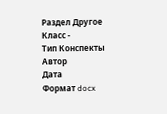Раздел Другое
Класс -
Тип Конспекты
Автор
Дата
Формат docx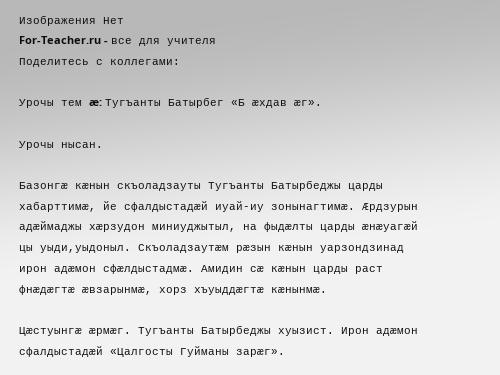Изображения Нет
For-Teacher.ru - все для учителя
Поделитесь с коллегами:

Урочы тем æ: Тугъанты Батырбег «Б æхдав æг».

Урочы нысан.

Базонгӕ кӕнын скъоладзауты Тугъанты Батырбеджы царды хабарттимӕ, йе сфалдыстадӕй иуай-иу зонынагтимӕ. Ӕрдзурын адӕймаджы хӕрзудон миниуджытыл, на фыдӕлты царды ӕнӕуагӕй цы уыди,уыдоныл. Скъоладзаутӕм рӕзын кӕнын уарзондзинад ирон адӕмон сфӕлдыстадмӕ. Амидин сӕ кӕнын царды раст фнӕдӕгтӕ ӕвзарынмӕ, хорз хъуыддӕгтӕ кӕнынмӕ.

Цæстуынгӕ ӕрмӕг. Тугъанты Батырбеджы хуызист. Ирон адӕмон сфалдыстадӕй «Цалгосты Гуйманы зарӕг».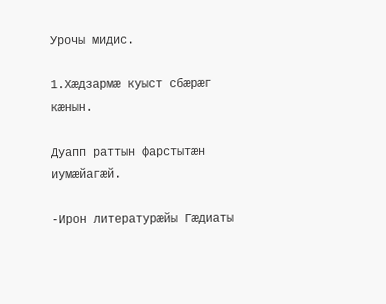Урочы мидис.

1.Хӕдзармӕ куыст сбӕрӕг кӕнын.

Дуапп раттын фарстытӕн иумӕйагӕй.

-Ирон литературӕйы Гӕдиаты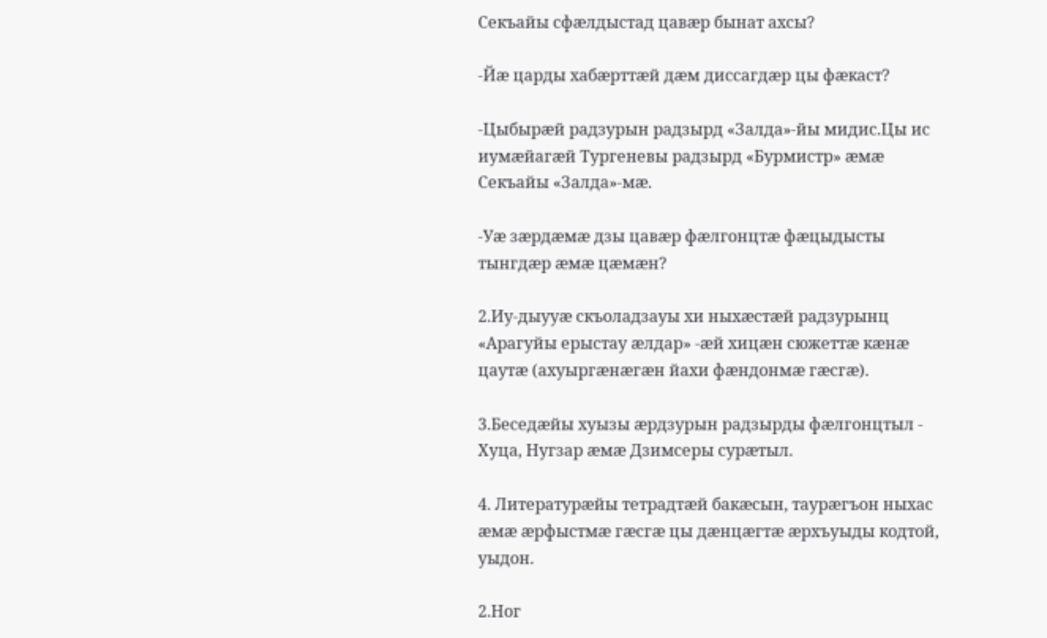Секъайы сфӕлдыстад цавӕр бынат ахсы?

-Йӕ царды хабӕрттӕй дӕм диссагдӕр цы фӕкаст?

-Цыбырӕй радзурын радзырд «Залда»-йы мидис.Цы ис иумӕйагӕй Тургеневы радзырд «Бурмистр» ӕмӕ Секъайы «Залда»-мӕ.

-Уӕ зӕрдӕмӕ дзы цавӕр фӕлгонцтӕ фӕцыдысты тынгдӕр ӕмӕ цӕмӕн?

2.Иу-дыууӕ скъоладзауы хи ныхӕстӕй радзурынц «Арагуйы ерыстау ӕлдар» -ӕй хицӕн сюжеттӕ кӕнӕ цаутӕ (ахуыргӕнӕгӕн йахи фӕндонмӕ гӕсгӕ).

3.Беседӕйы хуызы ӕрдзурын радзырды фӕлгонцтыл - Хуца, Нугзар ӕмӕ Дзимсеры сурӕтыл.

4. Литературӕйы тетрадтӕй бакӕсын, таурӕгъон ныхас ӕмӕ ӕрфыстмӕ гӕсгӕ цы дӕнцӕгтӕ ӕрхъуыды кодтой, уыдон.

2.Ног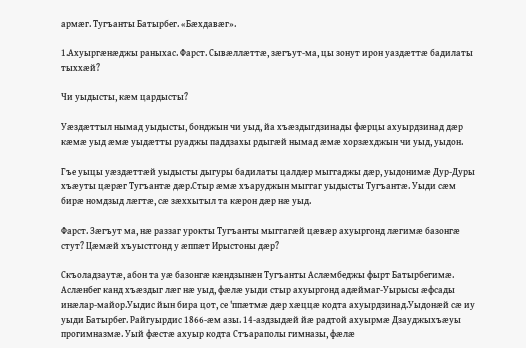армӕг. Тугъанты Батырбег. «Бӕхдавӕг».

1.Ахуыргӕнӕджы раныхас. Фарст. Сывӕллӕттӕ, зӕгъут-ма, цы зонут ирон уаздӕттӕ бадилаты тыххӕй?

Чи уыдысты, кӕм цардысты?

Уӕздӕттыл нымад уыдысты, бонджын чи уыд, йа хъӕздыгдзинады фӕрцы ахуырдзинад дӕр кӕмӕ уыд ӕмӕ уыдӕтты руаджы паддзахы рдыгӕй нымад ӕмӕ хорзӕхджын чи уыд, уыдон.

Гъе уыцы уӕздӕттӕй уыдысты дыгуры бадилаты цалдӕр мыггаджы дӕр, уыдонимӕ Дур-Дуры хъӕуты цӕрӕг Тугъантӕ дӕр.Стыр ӕмӕ хъаруджын мыггаг уыдысты Тугъантӕ. Уыди сӕм бирӕ номдзыд лӕгтӕ, сӕ зӕххытыл та кӕрон дӕр нӕ уыд.

Фарст. Зӕгъут ма, нӕ раззаг урокты Тугъанты мыггагӕй цӕвӕр ахуыргонд лӕгимӕ базонгӕ стут? Цӕмӕй хъуыстгонд у ӕппӕт Ирыстоны дӕр?

Скъоладзаутӕ, абон та уӕ базонгӕ кӕндзынӕн Тугъанты Аслӕмбеджы фырт Батырбегимӕ. Аслӕнбег канд хъӕздыг лӕг нӕ уыд, фӕлӕ уыди стыр ахуыргонд адӕймаг-Уырысы ӕфсады инӕлар-майор.Уыдис йын бира цот, се 'ппӕтмӕ дӕр хӕццӕ кодта ахуырдзинад.Уыдонӕй сӕ иу уыди Батырбег. Райгуырдис 1866-ӕм азы. 14-аздзыдӕй йӕ радтой ахуырмӕ Дзауджыхъӕуы прогимназмӕ. Уый фӕстӕ ахуыр кодта Стъараполы гимназы, фӕлӕ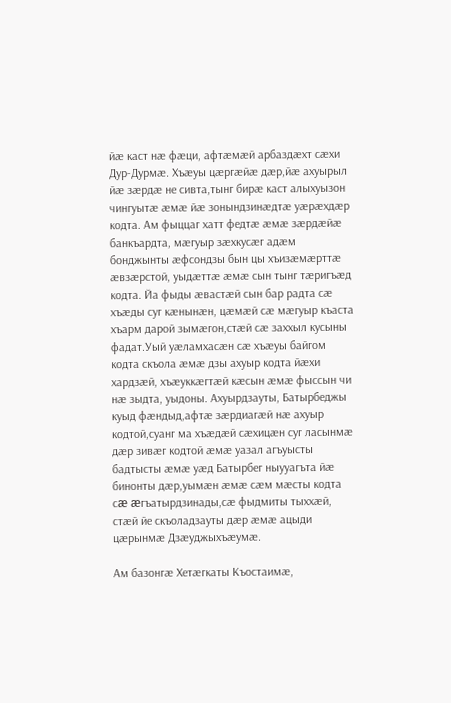йӕ каст нӕ фӕци, афтӕмӕй арбаздӕхт сӕхи Дур-Дурмӕ. Хъӕуы цӕргӕйӕ дӕр,йӕ ахуырыл йӕ зӕрдӕ не сивта,тынг бирӕ каст алыхуызон чингуытӕ ӕмӕ йӕ зонындзинӕдтӕ уӕрӕхдӕр кодта. Ам фыццаг хатт федтӕ ӕмӕ зӕрдӕйӕ банкъардта, мӕгуыр зӕхкусӕг адӕм бонджынты ӕфсондзы бын цы хъизӕмӕрттӕ ӕвзӕрстой, уыдӕттӕ ӕмӕ сын тынг тӕригъӕд кодта. Йа фыды ӕвастӕй сын бар радта сӕ хъӕды суг кӕнынӕн, цӕмӕй сӕ мӕгуыр къаста хъарм дарой зымӕгон,стӕй сӕ заххыл кусыны фадат.Уый уӕламхасӕн сӕ хъӕуы байгом кодта скъола ӕмӕ дзы ахуыр кодта йæхи хардзæй, хъæуккæгтæй кæсын æмæ фыссын чи нæ зыдта, уыдоны. Ахуырдзауты, Батырбеджы куыд фæндыд,афтæ зæрдиагæй нæ ахуыр кодтой,суанг ма хъæдæй сæхицæн суг ласынмæ дæр зивæг кодтой æмæ уазал агъуысты бадтысты æмæ уæд Батырбег ныууагъта йæ бинонты дæр,уымæн æмæ сæм мæсты кодта сæ æгъатырдзинады,сæ фыдмиты тыххæй, стæй йе скъоладзауты дæр æмæ ацыди цæрынмæ Дзæуджыхъæумæ.

Ам базонгæ Хетæгкаты Къостаимæ,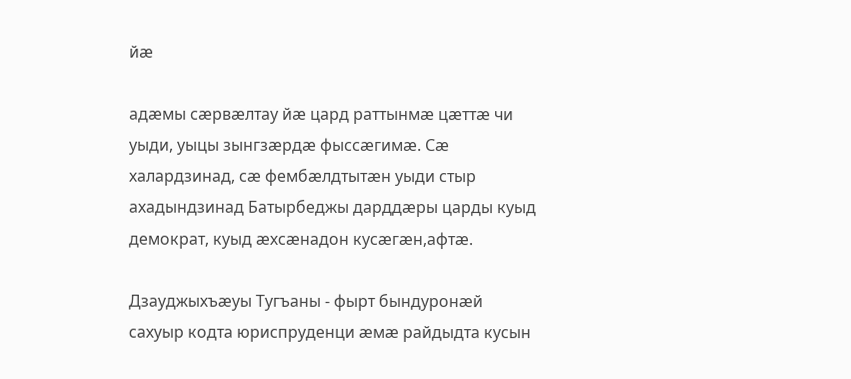йæ

адæмы сæрвæлтау йæ цард раттынмæ цæттæ чи уыди, уыцы зынгзæрдæ фыссæгимæ. Сæ халардзинад, сæ фембæлдтытæн уыди стыр ахадындзинад Батырбеджы дарддæры царды куыд демократ, куыд æхсæнадон кусæгæн,афтæ.

Дзауджыхъæуы Тугъаны - фырт бындуронæй сахуыр кодта юриспруденци æмæ райдыдта кусын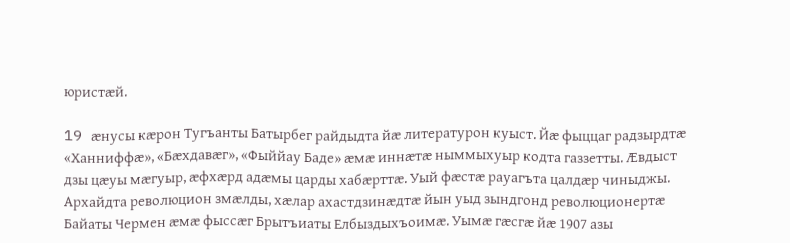юристæй.

19 æнусы кæрон Тугъанты Батырбег райдыдта йæ литературон куыст. Йæ фыццаг радзырдтæ «Ханниффæ», «Бæхдавæг», «Фыййау Баде» æмæ иннæтæ ныммыхуыр кодта газзетты. Æвдыст дзы цæуы мæгуыр, æфхæрд адæмы царды хабæрттæ. Уый фæстæ рауагъта цалдæр чиныджы. Архайдта революцион змæлды, хæлар ахастдзинæдтæ йын уыд зындгонд революционертæ Байаты Чермен æмæ фыссæг Брытъиаты Елбыздыхъоимæ. Уымæ гæсгæ йæ 1907 азы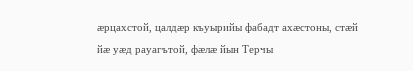æрцахстой, цалдæр къуырийы фабадт ахæстоны, стæй йæ уæд рауагътой, фæлæ йын Терчы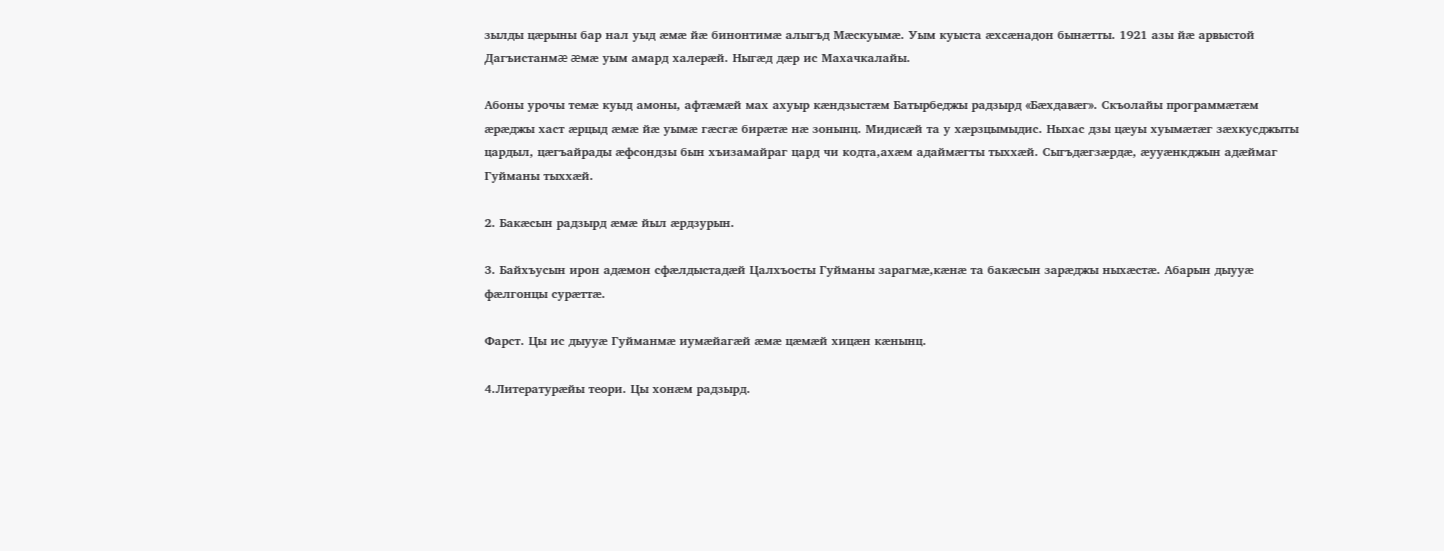зылды цæрыны бар нал уыд æмæ йæ бинонтимæ алыгъд Мæскуымæ. Уым куыста æхсæнадон бынæтты. 1921 азы йæ арвыстой Дагъистанмæ æмæ уым амард халерæй. Ныгæд дæр ис Махачкалайы.

Абоны урочы темæ куыд амоны, афтæмæй мах ахуыр кæндзыстæм Батырбеджы радзырд «Бæхдавæг». Скъолайы программæтæм æрæджы хаст æрцыд æмæ йæ уымæ гæсгæ бирæтæ нæ зонынц. Мидисæй та у хæрзцымыдис. Ныхас дзы цæуы хуымæтæг зæхкусджыты цардыл, цæгъайрады æфсондзы бын хъизамайраг цард чи кодта,ахæм адаймæгты тыххæй. Сыгъдæгзæрдæ, æууæнкджын адæймаг Гуйманы тыххæй.

2. Бакæсын радзырд æмæ йыл æрдзурын.

3. Байхъусын ирон адæмон сфæлдыстадæй Цалхъосты Гуйманы зарагмæ,кæнæ та бакæсын зарæджы ныхæстæ. Абарын дыууæ фæлгонцы сурæттæ.

Фарст. Цы ис дыууæ Гуйманмæ иумæйагæй æмæ цæмæй хицæн кæнынц.

4.Литературæйы теори. Цы хонæм радзырд.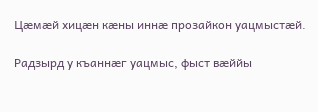Цæмæй хицæн кæны иннæ прозайкон уацмыстæй.

Радзырд у къаннæг уацмыс, фыст вæййы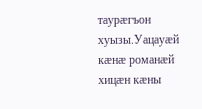таурæгъон хуызы.Уацауæй кæнæ романæй хицæн кæны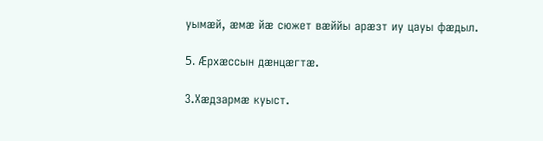уымæй, æмæ йæ сюжет вæййы арæзт иу цауы фæдыл.

5. Æрхæссын дæнцæгтæ.

3.Хæдзармæ куыст.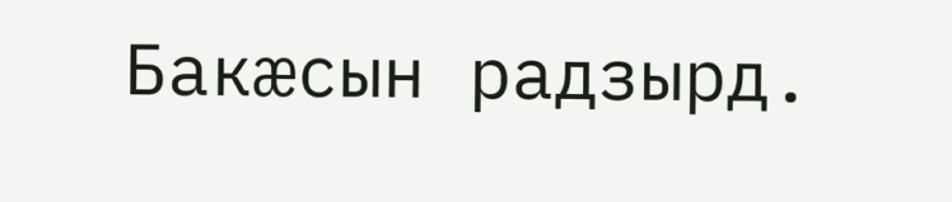Бакæсын радзырд.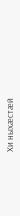Хи ныхæстæй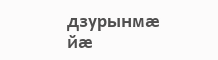дзурынмæ йæ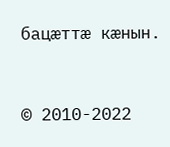бацæттæ кæнын.



© 2010-2022